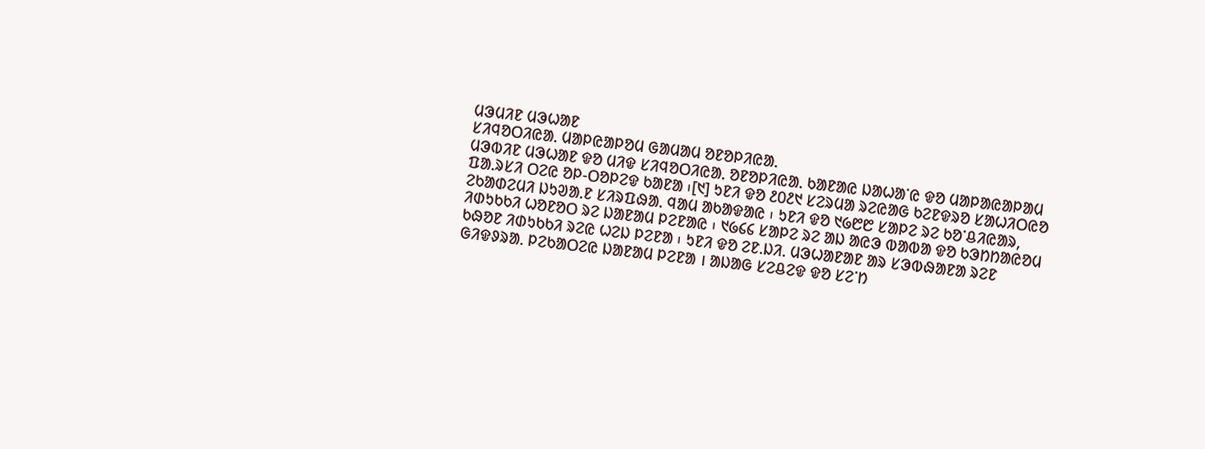ᱢᱳᱢᱤᱱ ᱢᱳᱦᱟᱱ
ᱥᱤᱧᱚᱛᱤᱭᱟᱹ ᱢᱟᱞᱭᱟᱞᱚᱢ ᱜᱟᱢᱟᱢ ᱚᱱᱚᱞᱤᱭᱟᱹ
ᱢᱳᱵᱤᱱ ᱢᱳᱦᱟᱱ ᱫᱚ ᱢᱤᱫ ᱥᱤᱧᱚᱛᱤᱭᱟᱹ ᱚᱱᱚᱞᱤᱭᱟᱹ ᱠᱟᱱᱟᱭ ᱡᱟᱦᱟᱸᱭ ᱫᱚ ᱢᱟᱞᱟᱭᱟᱞᱟᱢ ᱯᱟᱹᱨᱥᱤ ᱛᱮᱭ ᱚᱞ-ᱛᱚᱞᱮᱫ ᱠᱟᱱᱟ ᱾[᱑] ᱩᱱᱤ ᱫᱚ ᱒᱐᱒᱑ ᱥᱮᱨᱢᱟ ᱨᱮᱭᱟᱜ ᱠᱮᱱᱫᱨᱚ ᱥᱟᱦᱤᱛᱭᱚ ᱮᱠᱟᱰᱮᱢᱤ ᱡᱩᱣᱟᱹᱱ ᱥᱤᱨᱯᱷᱟᱹ ᱧᱟᱢ ᱟᱠᱟᱫᱟᱭ ᱾ ᱩᱱᱤ ᱫᱚ ᱑᱙᱘᱘ ᱥᱟᱞᱮ ᱨᱮ ᱠᱚᱸᱪᱤᱭᱟᱨ, ᱤᱰᱩᱠᱠᱤ ᱦᱚᱱᱚᱛ ᱨᱮ ᱡᱟᱱᱟᱢ ᱞᱮᱱᱟᱭ ᱾ ᱑᱙᱔᱔ ᱥᱟᱞᱮ ᱨᱮ ᱟᱡ ᱟᱭᱳ ᱵᱟᱵᱟ ᱫᱚ ᱠᱳᱴᱴᱟᱭᱚᱢ ᱠᱷᱚᱱ ᱤᱰᱩᱠᱠᱤ ᱨᱮᱭ ᱦᱮᱡ ᱞᱮᱱᱟ ᱾ ᱩᱱᱤ ᱫᱚ ᱮᱱ.ᱡᱤ. ᱢᱳᱦᱟᱱᱟᱱ ᱟᱨ ᱥᱳᱵᱷᱟᱱᱟ ᱨᱮᱱ ᱜᱤᱫᱽᱨᱟ. ᱞᱮᱠᱟᱛᱮᱭ ᱡᱟᱱᱟᱢ ᱞᱮᱱᱟ । ᱟᱡᱟᱜ ᱥᱮᱪᱮᱫ ᱫᱚ ᱥᱮᱸᱴ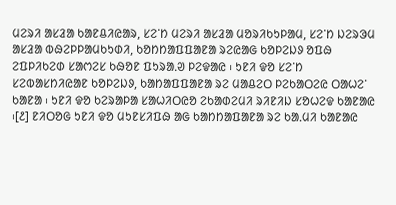ᱢᱮᱨᱤ ᱟᱥᱲᱟ ᱠᱟᱱᱪᱤᱭᱟᱨ, ᱥᱮᱸᱴ ᱢᱮᱨᱤ ᱟᱥᱲᱟ ᱢᱚᱨᱤᱠᱩᱞᱟᱢ, ᱥᱮᱸᱴ ᱡᱮᱨᱳᱢ ᱟᱥᱲᱟ ᱵᱷᱮᱞᱞᱟᱢᱠᱩᱰᱤ, ᱠᱚᱴᱴᱟᱯᱯᱟᱱᱟ ᱨᱮᱭᱟᱜ ᱠᱚᱞᱮᱡᱽ ᱚᱯᱷ ᱮᱯᱞᱤᱠᱮᱰ ᱥᱟᱬᱮᱥ ᱠᱷᱚᱱ ᱯᱩᱨᱟᱹᱣ ᱞᱮᱫᱟᱭ ᱾ ᱩᱱᱤ ᱫᱚ ᱥᱮᱸᱴ ᱥᱮᱵᱟᱥᱴᱤᱭᱟᱱ ᱠᱚᱞᱮᱡᱽ, ᱠᱟᱴᱟᱯᱯᱟᱱᱟ ᱨᱮ ᱢᱟᱪᱮᱛ ᱞᱮᱠᱟᱛᱮᱭ ᱛᱟᱦᱮᱸ ᱠᱟᱱᱟ ᱾ ᱩᱱᱤ ᱫᱚ ᱠᱮᱨᱟᱞᱟ ᱥᱟᱦᱤᱛᱭᱚ ᱮᱠᱟᱰᱮᱢᱤ ᱨᱤᱱᱤᱡ ᱥᱚᱦᱮᱫ ᱠᱟᱱᱟᱭ ᱾[᱒] ᱱᱤᱛᱚᱜ ᱩᱱᱤ ᱫᱚ ᱢᱩᱱᱥᱤᱯᱷ ᱟᱜ ᱠᱟᱴᱴᱟᱯᱟᱱᱟ ᱨᱮ ᱠᱟᱹᱢᱤ ᱠᱟᱱᱟᱭ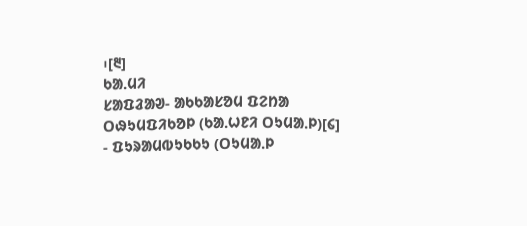᱾[᱓]
ᱠᱟᱹᱢᱤ
ᱥᱟᱯᱲᱟᱣ- ᱟᱠᱠᱟᱥᱚᱢ ᱯᱮᱴᱟ ᱛᱷᱩᱢᱯᱤᱠᱚᱞ (ᱠᱟᱹᱦᱱᱤ ᱛᱩᱢᱟᱹᱞ)[᱔]
- ᱯᱩᱨᱟᱢᱵᱩᱠᱠᱩ (ᱛᱩᱢᱟᱹᱞ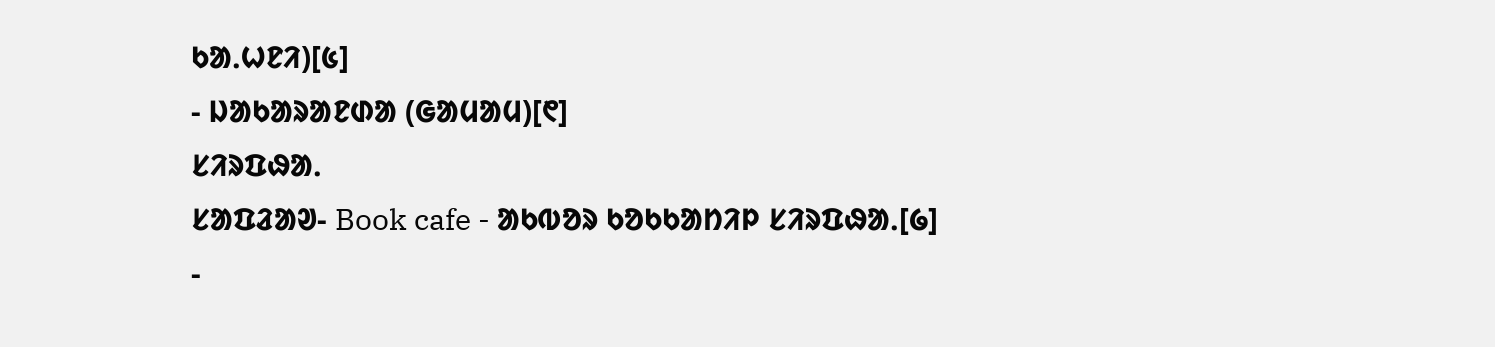ᱠᱟᱹᱦᱱᱤ)[᱕]
- ᱡᱟᱠᱟᱨᱟᱱᱰᱟ (ᱜᱟᱢᱟᱢ)[᱖]
ᱥᱤᱨᱯᱷᱟᱹ
ᱥᱟᱯᱲᱟᱣ- Book cafe - ᱟᱠᱵᱚᱨ ᱠᱚᱠᱠᱟᱴᱤᱞ ᱥᱤᱨᱯᱷᱟᱹ[᱙]
-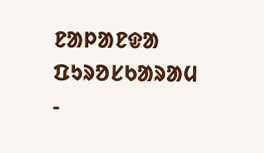ᱱᱟᱞᱟᱱᱫᱟ ᱯᱩᱨᱚᱥᱠᱟᱨᱟᱢ
-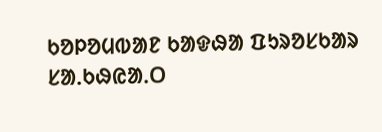ᱠᱚᱞᱚᱢᱵᱟᱱ ᱠᱟᱫᱷᱟ ᱯᱩᱨᱚᱥᱠᱟᱨ
ᱥᱟᱹᱠᱷᱭᱟᱹᱛ